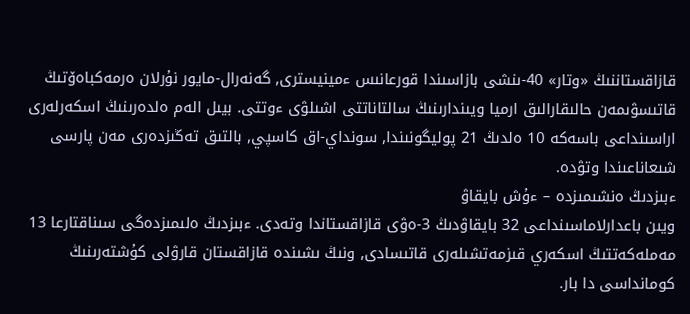قازاقستاننىڭ «وتار» 40-ىنشى بازاسىندا قورعانىس ءمينيسترى, گەنەرال-مايور نۇرلان ەرمەكباەۆتىڭ قاتىسۋىمەن حالىقارالىق ارميا ويىندارىنىڭ سالتاناتتى اشىلۋى ءوتتى. بيىل الەم ەلدەرىنىڭ اسكەرلەرى اراسىنداعى باسەكە 10 ەلدىڭ 21 پوليگونىندا, سونداي-اق كاسپي, بالتىق تەڭىزدەرى مەن پارسى شىعاناعىندا وتۋدە.
ءبىزدىڭ ەنشىمىزدە – ءۇش بايقاۋ
ويىن باعدارلاماسىنداعى 32 بايقاۋدىڭ 3-ەۋى قازاقستاندا وتەدى. ءبىزدىڭ ەلىمىزدەگى سىناقتارعا 13 مەملەكەتتىڭ اسكەري قىزمەتشىلەرى قاتىسادى, ونىڭ ىشىندە قازاقستان قارۋلى كۇشتەرىنىڭ كومانداسى دا بار.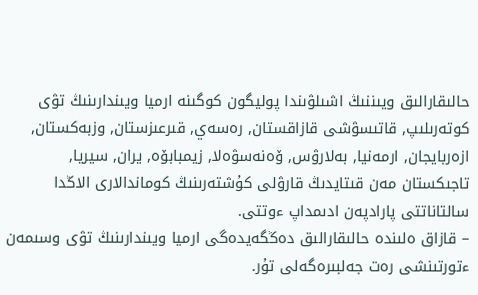حالىقارالىق ويىننىڭ اشىلۋىندا پوليگون كوگىنە ارميا ويىندارىنىڭ تۋى كوتەرىلىپ, قاتىسۋشى قازاقستان, رەسەي, قىرعىزستان, وزبەكستان, ازەربايجان, ارمەنيا, بەلارۋس, ۆەنەسۋەلا, زيمبابۆە, يران, سيريا, تاجىكستان مەن قىتايدىڭ قارۋلى كۇشتەرىنىڭ كوماندالارى الاڭدا سالتاناتتى پارادپەن ادىمداپ ءوتتى.
– قازاق ەلىندە حالىقارالىق دەڭگەيدەگى ارميا ويىندارىنىڭ تۋى وسىمەن ءتورتىنشى رەت جەلبىرەگەلى تۇر.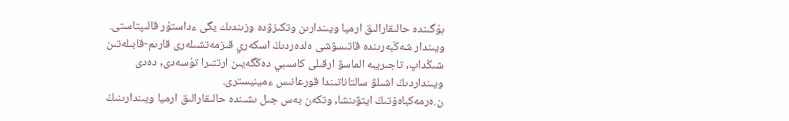بۇگىندە حالىقارالىق ارميا ويىندارىن وتكىزۋدە وزىندىك يگى ءداستۇر قالىپتاستى. ويىندار شەڭبەرىندە قاتىسۋشى ەلدەردىڭ اسكەري قىزمەتشىلەرى قارىم-قابىلەتىن شىڭداپ, تاجىريبە الماسۋ ارقىلى كاسىبي دەڭگەيىن ارتتىرا تۇسەدى, دەدى ويىنداردىڭ اشىلۋ سالتاناتىندا قورعانىس ءمينيسترى.
ن.ەرمەكباەۆتىڭ ايتۋىنشا, وتكەن بەس جىل ىشىندە حالىقارالىق ارميا ويىندارىنىڭ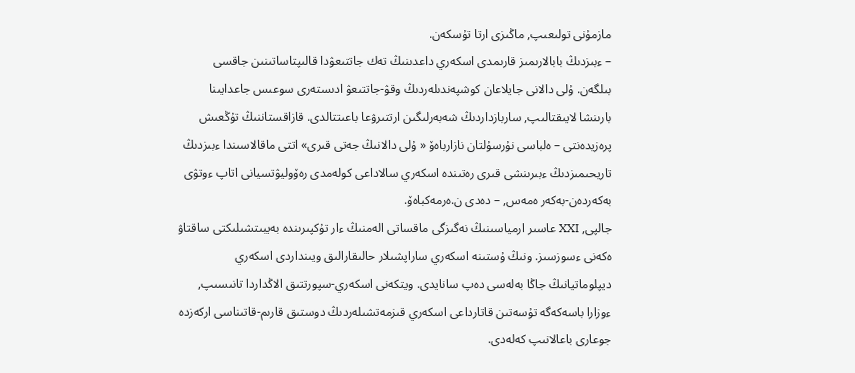مازمۇنى تولىعىپ, ماڭىزى ارتا تۇسكەن.
– ءبىزدىڭ بابالارىمىز قارىمدى اسكەري داعدىنىڭ تەك جاتتىعۋدا قالىپتاساتىنىن جاقسى بىلگەن. ۇلى دالانى جايلاعان كوشپەندىلەردىڭ وقۋ-جاتتىعۋ ادىستەرى سوعىس جاعدايىنا بارىنشا لايىقتالىپ, ساربازداردىڭ شەبەرلىگىن ارتتىرۋعا باعىتتالدى. قازاقستاننىڭ تۇڭعىش پرەزيدەنتى – ەلباسى نۇرسۇلتان نازارباەۆ « ۇلى دالانىڭ جەتى قىرى» اتتى ماقالاسىندا ءبىزدىڭ تاريحىمىزدىڭ ءبىرىنشى قىرى رەتىندە اسكەري سالاداعى كولەمدى رەۆوليۋتسيانى اتاپ ءوتۋى بەكەردەن-بەكەر ەمەس, – دەدى ن.ەرمەكباەۆ.
جالپى, XXI عاسىر ارمياسىنىڭ نەگىزگى ماقساتى الەمنىڭ ءار تۇكپىرىندە بەيبىتشىلىكتى ساقتاۋ ەكەنى ءسوزسىز. ونىڭ ۇستىنە اسكەري ساراپشىلار حالىقارالىق ويىنداردى اسكەري ديپلوماتيانىڭ جاڭا بەلەسى دەپ سانايدى. ويتكەنى اسكەري-سپورتتىق الاڭداردا تانىسىپ, ءوزارا باسەكەگە تۇسەتىن قاتارداعى اسكەري قىزمەتشىلەردىڭ دوستىق قارىم-قاتىناسى اركەزدە جوعارى باعالانىپ كەلەدى.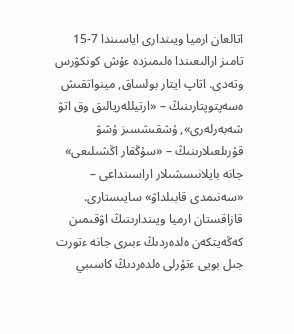اتالعان ارميا ويىندارى اياسىندا 7-15 تامىز ارالىعىندا ەلىمىزدە ءۇش كونكۋرس وتەدى. اتاپ ايتار بولساق, مينواتقىش ەسەپتوپتارىنىڭ – «ارتيللەريالىق وق اتۋ شەبەرلەرى», ۇشقىشسىز ۇشۋ قۇرىلعىلارىنىڭ – «سۇڭقار اڭشىلىعى» جانە بايلانىسشىلار اراسىنداعى – «سەنىمدى قابىلداۋ» سايىستارى. قازاقستان ارميا ويىندارىنىڭ اۋقىمىن كەڭەيتكەن ەلدەردىڭ ءبىرى جانە ءتورت جىل بويى ءتۇرلى ەلدەردىڭ كاسىبي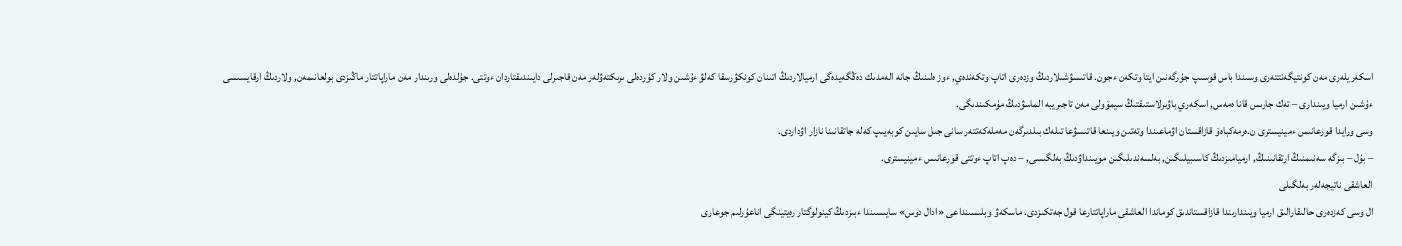اسكەريلەرى مەن كونتيگەنتتەرى وسىندا باس قوسىپ جۇرگەنىن ايتا وتكەن ءجون. قاتىسۋشىلاردىڭ وزدەرى اتاپ وتكەندەي, ءوز ەلىنىڭ جانە الەمدىك دەڭگەيدەگى ارميالاردىڭ اتىنان كونكۋرسقا كەلۋ ءۇشىن ولار كۇردەلى ىرىكتەۋلەر مەن قاجىرلى دايىندىقتاردان ءوتتى. جۇلدەلى ورىندار مەن ماراپاتتار ماڭىزدى بولعانىمەن, ولاردىڭ ارقايسىسى ءۇشىن ارميا ويىندارى – تەك جارىس قانا ەمەس, اسكەري باۋىرلاستىقتىڭ سيمۆولى مەن تاجىريبە الماسۋدىڭ مۇمكىندىگى.
وسى ورايدا قورعانىس ءمينيسترى ن.ەرمەكباەۆ قازاقستان اۋماعىندا وتەتىن ويىنعا قاتىسۋعا تىلەك بىلدىرگەن مەملەكەتتەر سانى جىل سايىن كوبەيىپ كەلە جاتقانىنا نازار اۋداردى.
– بۇل – بىزگە سەنىمنىڭ ارتقانىنىڭ, ارميامىزدىڭ كاسىبيلىگىن, بەلسەندىلىگىن مويىنداۋدىڭ بەلگىسى, – دەپ اتاپ ءوتتى قورعانىس ءمينيسترى.
العاشقى ناتيجەلەر بەلگىلى
ال وسى كەزدەرى حالىقارالىق ارميا ويىندارىندا قازاقستاندىق كوماندا العاشقى ماراپاتتارعا قول جەتكىزدى. ماسكەۋ وبلىسىنداعى «ادال دوس» سايىسىندا ءبىزدىڭ كينولوگتار رەيتينگى اناعۇرلىم جوعارى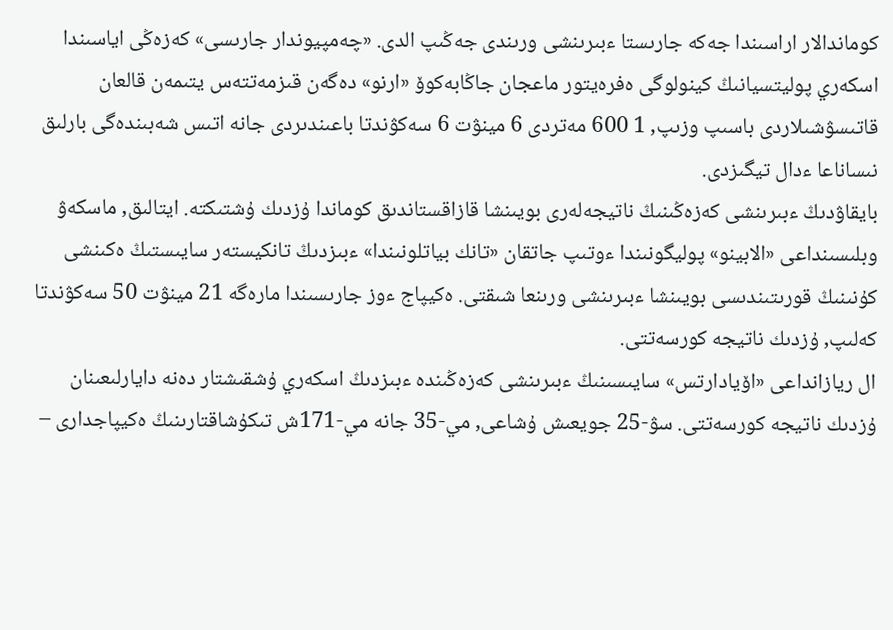كوماندالار اراسىندا جەكە جارىستا ءبىرىنشى ورىندى جەڭىپ الدى. «چەمپيوندار جارىسى» كەزەڭى اياسىندا اسكەري پوليتسيانىڭ كينولوگى ەفرەيتور ماعجان جاڭابەكوۆ «ارنو» دەگەن قىزمەتتەس يتىمەن قالعان قاتىسۋشىلاردى باسىپ وزىپ, 1 600 مەتردى 6 مينۋت 6 سەكۋندتا باعىندىردى جانە اتىس شەبىندەگى بارلىق نىساناعا ءدال تيگىزدى.
بايقاۋدىڭ ءبىرىنشى كەزەڭىنىڭ ناتيجەلەرى بويىنشا قازاقستاندىق كوماندا ۇزدىك ۇشتىكتە. ايتالىق, ماسكەۋ وبلىسىنداعى «الابينو» پوليگونىندا ءوتىپ جاتقان «تانك بياتلونىندا» ءبىزدىڭ تانكيستەر سايىستىڭ ەكىنشى كۇنىنىڭ قورىتىندىسى بويىنشا ءبىرىنشى ورىنعا شىقتى. ەكيپاج ءوز جارىسىندا مارەگە 21 مينۋت 50 سەكۋندتا كەلىپ, ۇزدىك ناتيجە كورسەتتى.
ال ريازانداعى «اۆيادارتس» سايىسىنىڭ ءبىرىنشى كەزەڭىندە ءبىزدىڭ اسكەري ۇشقىشتار دەنە دايارلىعىنان ۇزدىك ناتيجە كورسەتتى. سۋ-25 جويعىش ۇشاعى, مي-35 جانە مي-171ش تىكۇشاقتارىنىڭ ەكيپاجدارى –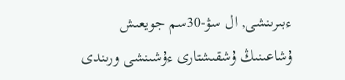ءبىرىنشى, ال سۋ-30سم جويعىش ۇشاعىنىڭ ۇشقىشتارى ءۇشىنشى ورىندى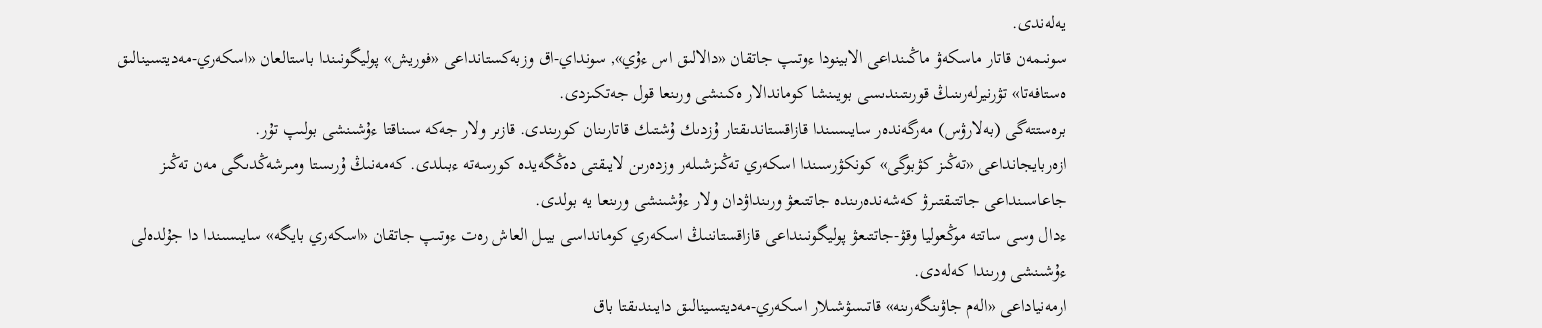يەلەندى.
سونىمەن قاتار ماسكەۋ ماڭىنداعى الابينودا ءوتىپ جاتقان «دالالىق اس ءۇي», سونداي-اق وزبەكستانداعى «فوريش» پوليگونىندا باستالعان «اسكەري-مەديتسينالىق ەستافەتا» تۋرنيرلەرىنىڭ قورىتىندىسى بويىنشا كوماندالار ەكىنشى ورىنعا قول جەتكىزدى.
برەستتەگى (بەلارۋس) مەرگەندەر سايىسىندا قازاقستاندىقتار ۇزدىك ۇشتىك قاتارىنان كورىندى. قازىر ولار جەكە سىناقتا ءۇشىنشى بولىپ تۇر.
ازەربايجانداعى «تەڭىز كۋبوگى» كونكۋرسىندا اسكەري تەڭىزشىلەر وزدەرىن لايىقتى دەڭگەيدە كورسەتە ءبىلدى. كەمەنىڭ ۇرىستا ومىرشەڭدىگى مەن تەڭىز جاعاسىنداعى جاتتىقتىرۋ كەشەندەرىندە جاتتىعۋ ورىنداۋدان ولار ءۇشىنشى ورىنعا يە بولدى.
ءدال وسى ساتتە موڭعوليا وقۋ-جاتتىعۋ پوليگونىنداعى قازاقستاننىڭ اسكەري كومانداسى بيىل العاش رەت ءوتىپ جاتقان «اسكەري بايگە» سايىسىندا دا جۇلدەلى ءۇشىنشى ورىندا كەلەدى.
ارمەنياداعى «الەم جاۋىنگەرىنە» قاتىسۋشىلار اسكەري-مەديتسينالىق دايىندىقتا باق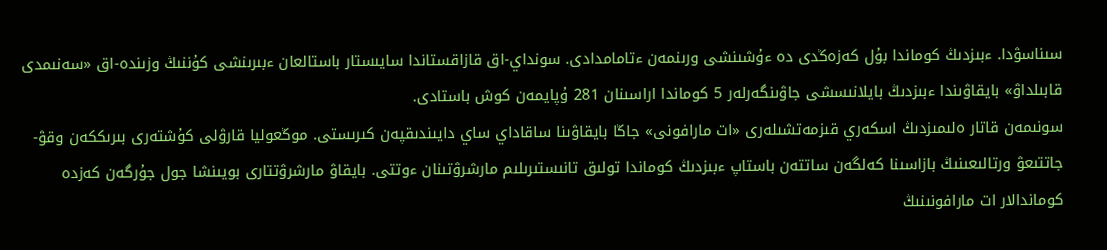سىناسۋدا. ءبىزدىڭ كوماندا بۇل كەزەڭدى دە ءۇشىنشى ورىنمەن ءتامامدادى. سونداي-اق قازاقستاندا سايىستار باستالعان ءبىرىنشى كۇننىڭ وزىندە-اق «سەنىمدى قابىلداۋ» بايقاۋىندا ءبىزدىڭ بايلانىسشى جاۋىنگەرلەر 5 كوماندا اراسىنان 281 ۇپايمەن كوش باستادى.
سونىمەن قاتار ەلىمىزدىڭ اسكەري قىزمەتشىلەرى «ات مارافونى» جاڭا بايقاۋىنا ساقاداي ساي دايىندىقپەن كىرىستى. موڭعوليا قارۋلى كۇشتەرى بىرىككەن وقۋ-جاتتىعۋ ورتالىعىنىڭ بازاسىنا كەلگەن ساتتەن باستاپ ءبىزدىڭ كوماندا تولىق تانىستىرىلىم مارشرۋتىنان ءوتتى. بايقاۋ مارشرۋتتارى بويىنشا جول جۇرگەن كەزدە كوماندالار ات مارافونىنىڭ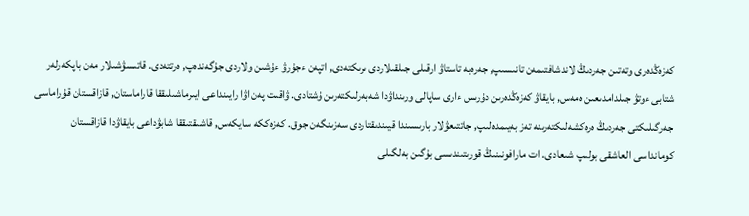كەزەڭدەرى وتەتىن جەردىڭ لاندشافتىمەن تانىسىپ, جەرەبە تاستاۋ ارقىلى جىلقىلاردى ىرىكتەدى, اتپەن ءجۇرۋ ءۇشىن ولاردى جۇگەندەپ, ەرتتەدى. قاتىسۋشىلار مەن باپكەرلەر شتابى ءوتۋ جىلدامدىعىن ەمەس, بايقاۋ كەزەڭدەرىن دۇرىس ءارى ساپالى ورىنداۋدا شەبەرلىكتەرىن ۇشتادى. ۋاقىت پەن اۋا رايىنداعى ايىرماشىلىققا قاراماستان, قازاقستان قۇراماسى جەرگىلىكتى جەردىڭ ەرەكشەلىكتەرىنە تەز بەيىمدەلىپ, جاتتىعۋلار بارىسىندا قيىندىقتاردى سەزىنگەن جوق. كەزەككە سايكەس, قاشىقتىققا شابۋداعى بايقاۋدا قازاقستان كومانداسى العاشقى بولىپ شىعادى. ات مارافونىنىڭ قورىتىندىسى بۇگىن بەلگىلى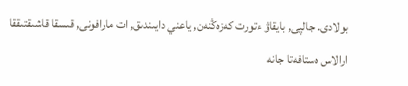بولادى. جالپى, بايقاۋ ءتورت كەزەڭنەن, ياعني دايىندىق, ات مارافونى, قىسقا قاشىقتىققا ارالاس ەستافەتا جانە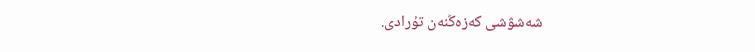شەشۋشى كەزەڭنەن تۇرادى.